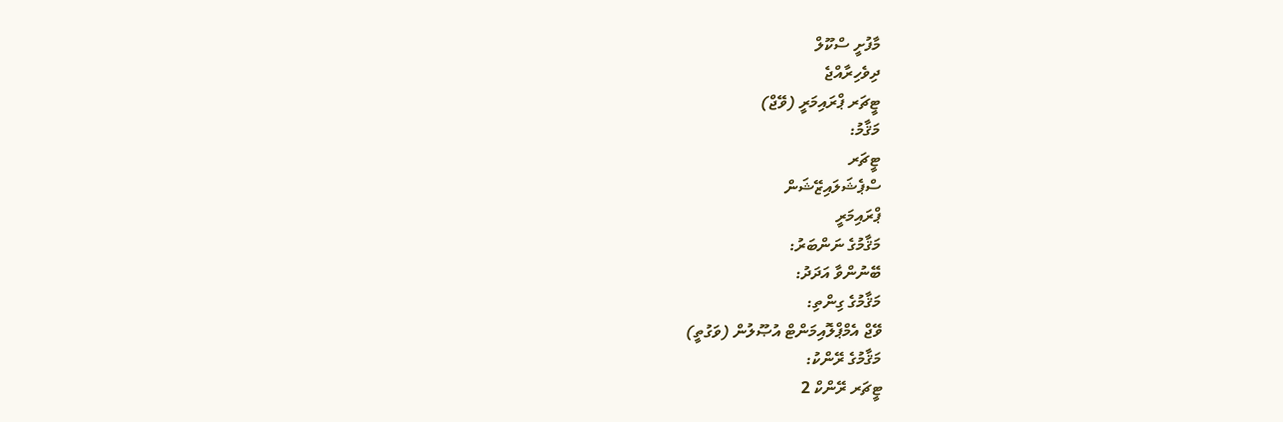މާފުށީ ސްކޫލް
ދިވެހިރާއްޖެ
ޓީޗަރ ޕްރައިމަރީ (ވޭޖް)
މަޤާމު:
ޓީޗަރ
ސްޕެޝަލައިޒޭޝަން
ޕްރައިމަރީ
މަޤާމުގެ ނަންބަރު:
ބޭނުންވާ އަދަދު:
މަޤާމުގެ ގިންތި:
ވޭޖް އެމްޕްލޮއިމަންޓް އުޞޫލުން (ވަގުތީ)
މަޤާމުގެ ރޭންކު:
ޓީޗަރ ރޭންކް 2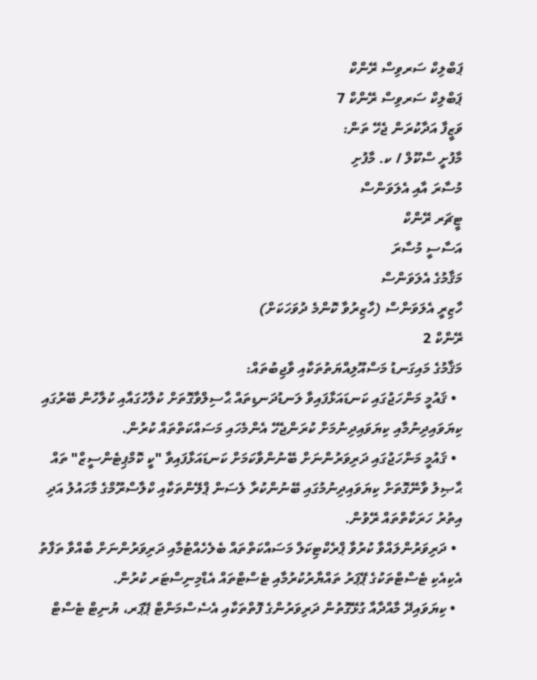ޕަބްލިކް ސަރވިސް ރޭންކް
ޕަބްލިކް ސަރވިސް ރޭންކް 7
ވަޒީފާ އަދާކުރަން ޖެހޭ ތަން:
މާފުށީ ސްކޫލް / ކ. މާފުށި
މުސާރަ އާއި އެލަވަންސް
ޓީޗަރ ރޭންކް
އަސާސީ މުސާރަ
މަޤާމުގެ އެލަވަންސް
ހާޒިރީ އެލަވަންސް (ހާޒިރުވާ ކޮންމެ ދުވަހަކަށް)
ރޭންކް 2
މަޤާމުގެ މައިގަނޑު މަސްއޫލިއްޔަތުތަކާއި ވާޖިބުތައް:
  • ޤައުމީ މަންހަޖުގައި ކަނޑައަޅާފައިވާ ލަނޑުދަނޑިތައް ޙާސިލްވާގޮތަށް ކުލާހުގައާއި ކުލާހުން ބޭރުގައި ކިޔަވައިދިނުމާއި ކިޔަވައިދިނުމަށް ކުރަންޖެހޭ އެންމެހައި މަސައްކަތްތައް ކުރުން.
  • ޤައުމީ މަންހަޖުގައި ދަރިވަރުންނަށް ބޭނުންވާކަމަށް ކަނޑައަޅާފައިވާ "ކީ ކޮމްޕިޓެންސީޒް" ތައް ޙާޞިލު ވާނޭގޮތަށް ކިޔަވައިދިނުމުގައި ބޭނުންކުރާ ލެސަން ޕްލޭންތަކާއި ކްލާސްރޫމްގެ މާހައުލު އަދި އިތުރު ހަރަކާތްތައް ރޭވުން.
  • ދަރިވަރުންލައްވާ ކުރުވާ ޕްރެކްޓިކަލް މަސައްކަތްތައް ބެލެހެއްޓުމާއި ދަރިވަރުންނަށް ބާއްވާ ތަފާތު އެކިއެކި ޓެސްޓްތަކުގެ ޕޭޕަރު ތައްޔާރުކުރުމާއި ޓެސްޓްތައް އެޑްމިނިސްޓަރ ކުރުން.
  • ކިޔަވައިދޭ މާއްދާއާ ގުޅޭގޮތުން ދަރިވަރުންގެ ފޮތްތަކާއި އެސެސްމަންޓް ޕޭޕަރ، ޔުނިޓް ޓެސްޓް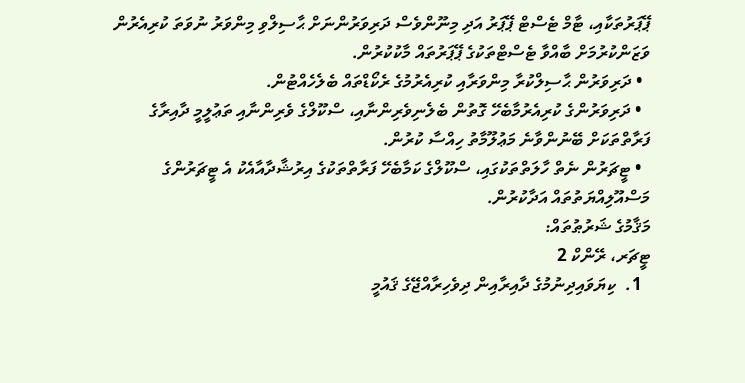ޕޭޕަރުތަކާއި، ޓާމް ޓެސްޓް ޕޭޕަރު އަދި މިނޫންވެސް ދަރިވަރުންނަށް ޙާސިލްވި މިންވަރު ނުވަތަ ކުރިއެރުން ވަޒަންކުރުމަށް ބާއްވާ ޓެސްޓްތަކުގެ ޕޭޕަރުތައް މާކުކުރުން.
  • ދަރިވަރުން ޙާސިލްކުރާ މިންވަރާއި ކުރިއެރުމުގެ ރެކޯޑްތައް ބެލެހެއްޓުން.
  • ދަރިވަރުންގެ ކުރިއެރުމާބެހޭ ގޮތުން ބެލެނިވެރިންނާއި، ސްކޫލްގެ ވެރިންނާއި ތަޢުލީމީ ދާއިރާގެ ފަރާތްތަކަށް ބޭނުންވާނެ މަޢުލޫމާތު ހިއްސާ ކުރުން.
  • ޓީޗަރުން ނެތް ހާލަތްތަކުގައި، ސްކޫލްގެ ކަމާބެހޭ ފަރާތްތަކުގެ އިރުޝާދާއާއެކު އެ ޓީޗަރުންގެ މަސްއޫލިއްޔަތުތައް އަދާކުރުން.
މަޤާމުގެ ޝަރުޠުތައް:
ޓީޗަރ، ރޭންކް 2
  1.  ކިޔަވައިދިނުމުގެ ދާއިރާއިން ދިވެހިރާއްޖޭގެ ޤައުމީ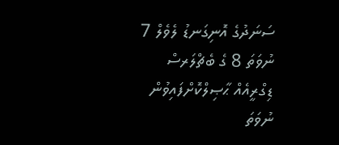ސަނަދުގެ އޮނިގަނޑު ލެވެލް 7 ނުވަތަ 8 ގެ ބެޗްލަރސް ޑިގްރީއެއް ޙާޞިލްކޮށްފައިވުން
ނުވަތަ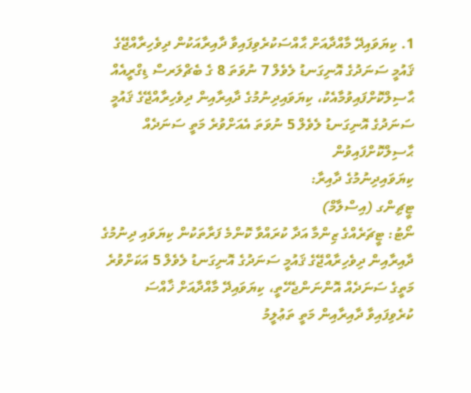1. ކިޔަވައިދޭ މާއްދާއަށް ޙާއްސަކުރެވިފައިވާ ދާއިރާއަކުން ދިވެހިރާއްޖޭގެ ޤައުމީ ސަނަދުގެ އޮނިގަނޑު ލެވެލް 7 ނުވަތަ 8 ގެ ބެޗްލަރސް ޑިގްރީއެއް ޙާސިލްކޮށްފައިވުމާއެކު، ކިޔަވައިދިނުމުގެ ދާއިރާއިން ދިވެހިރާއްޖޭގެ ޤައުމީ ސަނަދުގެ އޮނިގަނޑު ލެވެލް 5 ނުވަތަ އެއަށްވުރެ މަތީ ސަނަދެއް ޙާސިލްކޮށްފައިވުން
ކިޔަވައިދިނުމުގެ ދާއިރާ:
ޓީޗިންގ (އިސްލާމް)
ނޯޓު: ޓީޗަރެއްގެ ޒިންމާ އަދާ ކުރައްވާ ކޮންމެ ފަރާތަކުން ކިޔަވައި ދިނުމުގެ ދާއިރާއިން ދިވެހިރާއްޖޭގެ ޤައުމީ ސަނަދުގެ އޮނިގަނޑު ލެވެލް 5 އަކަށްވުރެ މަތީގެ ސަނަދެއް އޮންނަންޖެހޭތީ، ކިޔަވައިދޭ މާއްދާއަށް ޚާއްސަ ކުރެވިފައިވާ ދާއިރާއިން މަތީ ތަޢުލީމު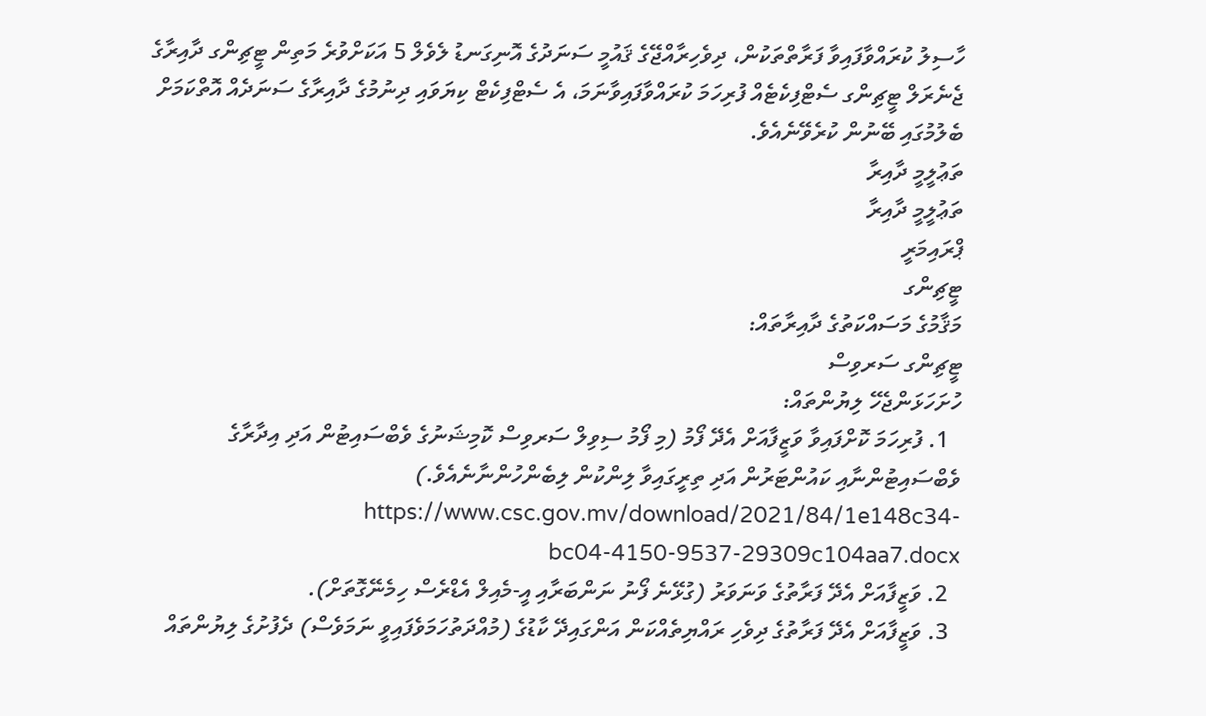ހާސިލު ކުރައްވާފައިވާ ފަރާތްތަކުން، ދިވެހިރާއްޖޭގެ ޤައުމީ ސަނަދުގެ އޮނިގަނޑު ލެވެލް 5 އަކަށްވުރެ މަތިން ޓީޗިންގ ދާއިރާގެ ޖެނެރަލް ޓީޗިންގ ސެޓްފިކެޓެއް ފުރިހަމަ ކުރައްވާފައިވާނަމަ، އެ ސެޓްފިކެޓް ކިޔަވައި ދިނުމުގެ ދާއިރާގެ ސަނަދެއް އޮތްކަމަށް ބެލުމުގައި ބޭނުން ކުރެވޭނެއެވެ.
ތަޢުލީމީ ދާއިރާ
ތަޢުލީމީ ދާއިރާ
ޕްރައިމަރީ
ޓީޗިންގ
މަޤާމުގެ މަސައްކަތުގެ ދާއިރާތައް:
ޓީޗިންގ ސަރވިސް
ހުށަހަޅަންޖެހޭ ލިޔުންތައް:
  1. ފުރިހަމަ ކޮށްފައިވާ ވަޒީފާއަށް އެދޭ ފޯމު (މި ފޯމު ސިވިލް ސަރވިސް ކޮމިޝަނުގެ ވެބްސައިޓުން އަދި އިދާރާގެ ވެބްސައިޓުންނާއި ކައުންޓަރުން އަދި ތިރީގައިވާ ލިންކުން ލިބެންހުންނާނެއެވެ.)  https://www.csc.gov.mv/download/2021/84/1e148c34-bc04-4150-9537-29309c104aa7.docx
  2. ވަޒީފާއަށް އެދޭ ފަރާތުގެ ވަނަވަރު (ގުޅޭނެ ފޯނު ނަންބަރާއި އީ-މެއިލް އެޑްރެސް ހިމެނޭގޮތަށް).
  3. ވަޒީފާއަށް އެދޭ ފަރާތުގެ ދިވެހި ރައްޔިތެއްކަން އަންގައިދޭ ކާޑުގެ (މުއްދަތުހަމަވެފައިވީ ނަމަވެސް) ދެފުށުގެ ލިޔުންތައް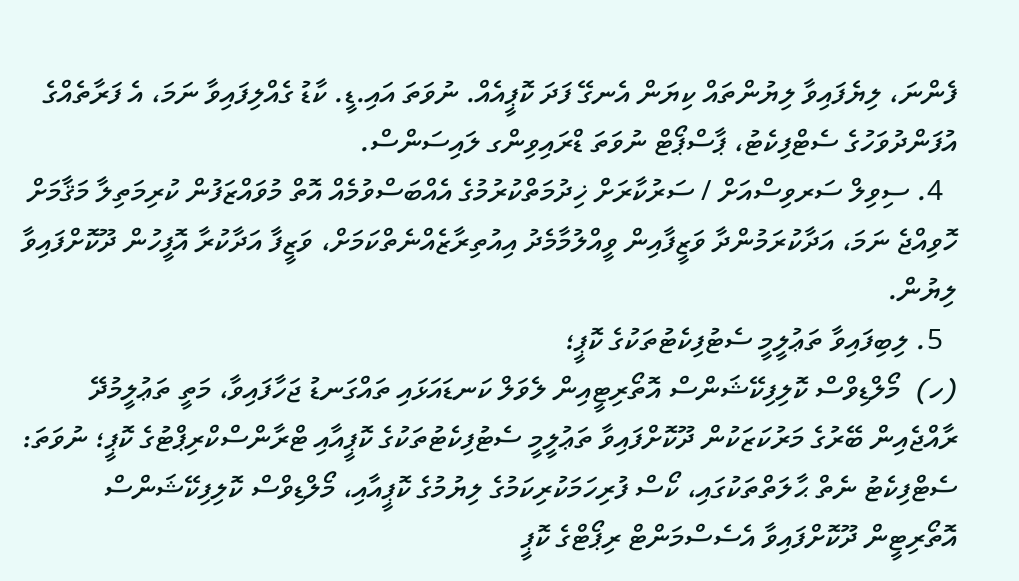ފެންނަ، ލިޔެފައިވާ ލިޔުންތައް ކިޔަން އެނގޭ ފަދަ ކޮޕީއެއް. ނުވަތަ އައި.ޑީ. ކާޑު ގެއްލިފައިވާ ނަމަ، އެ ފަރާތެއްގެ އުފަންދުވަހުގެ ސެޓްފިކެޓު، ޕާސްޕޯޓް ނުވަތަ ޑްރައިވިންގ ލައިސަންސް.
  4. ސިވިލް ސަރވިސްއަށް / ސަރުކާރަށް ޚިދުމަތްކުރުމުގެ އެއްބަސްވުމެއް އޮތް މުވައްޒަފުން ކުރިމަތިލާ މަޤާމަށް ހޮވިއްޖެ ނަމަ، އަދާކުރަމުންދާ ވަޒީފާއިން ވީއްލުމާމެދު އިއުތިރާޒެއްނެތްކަމަށް، ވަޒީފާ އަދާކުރާ އޮފީހުން ދޫކޮށްފައިވާ ލިޔުން.
  5. ލިބިފައިވާ ތަޢުލީމީ ސެޓުފިކެޓުތަކުގެ ކޮޕީ؛
(ހ)  މޯލްޑިވްސް ކޮލިފިކޭޝަންސް އޮތޯރިޓީއިން ލެވަލް ކަނޑައަޅައި ތައްގަނޑު ޖަހާފައިވާ، މަތީ ތަޢުލީމުދޭ ރާއްޖެއިން ބޭރުގެ މަރުކަޒަކުން ދޫކޮށްފައިވާ ތަޢުލީމީ ސެޓުފިކެޓުތަކުގެ ކޮޕީއާއި ޓްރާންސްކްރިޕްޓުގެ ކޮޕީ؛ ނުވަތަ: ސެޓްފިކެޓު ނެތް ޙާލަތްތަކުގައި، ކޯސް ފުރިހަމަކުރިކަމުގެ ލިޔުމުގެ ކޮޕީއާއި، މޯލްޑިވްސް ކޮލިފިކޭޝަންސް އޮތޯރިޓީން ދޫކޮށްފައިވާ އެސެސްމަންޓް ރިޕޯޓްގެ ކޮޕީ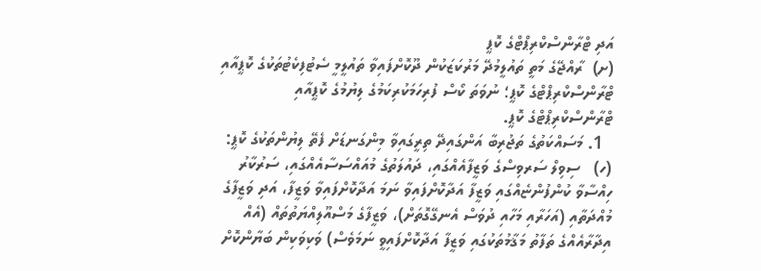އަދި ޓްރާންސްކްރިޕްޓްގެ ކޮޕީ
(ށ)  ރާއްޖޭގެ މަތީ ތައުލީމުދޭ މަރުކަޒަކުން ދޫކޮށްފައިވާ ތައުލީމީ ސެޓުފިކެޓުތަކުގެ ކޮޕީއާއި ޓްރާންސްކްރިޕްޓްގެ ކޮޕީ؛ ނުވަތަ ކޯސް ފުރިހަމަކުރިކަމުގެ ލިޔުމުގެ ކޮޕީއާއި ޓްރާންސްކްރިޕްޓްގެ ކޮޕީ.
  1. މަސައްކަތުގެ ތަޖުރިބާ އަންގައިދޭ ތިރީގައިވާ މިންގަނޑަށް ފެތޭ ލިޔުންތަކުގެ ކޮޕީ:
(ހ)   ސިވިލް ސަރވިސްގެ ވަޒީފާއެއްގައި، ދައުލަތުގެ މުއައްސަސާއެއްގައި، ސަރުކާރު ހިއްސާވާ ކުންފުންޏެއްގައި ވަޒީފާ އަދާކޮށްފައިވާ ނަމަ އަދާކޮށްފައިވާ ވަޒީފާ، އަދި ވަޒީފާގެ މުއްދަތާއި (އަހަރާއި މަހާއި ދުވަސް އެނގޭގޮތަށް)، ވަޒީފާގެ މަސްއޫލިއްޔަތުތައް (އެއް އިދާރާއެއްގެ ތަފާތު މަޤާމުތަކުގައި ވަޒީފާ އަދާކޮށްފައިވީ ނަމަވެސް) ވަކިވަކިން ބަޔާންކޮށް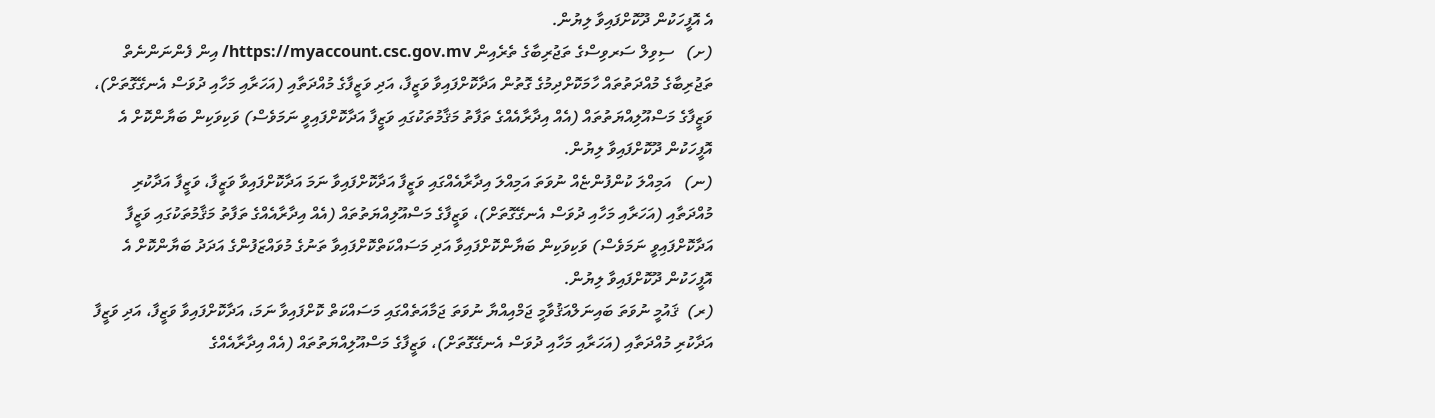އެ އޮފީހަކުން ދޫކޮށްފައިވާ ލިޔުން.
(ށ)   ސިވިލް ސަރވިސްގެ ތަޖުރިބާގެ ތެރެއިން https://myaccount.csc.gov.mv/ އިން ފެންނަންނެތް ތަޖުރިބާގެ މުއްދަތުތައް ހާމަކޮށްދިމުގެ ގޮތުން އަދާކޮށްފައިވާ ވަޒީފާ، އަދި ވަޒީފާގެ މުއްދަތާއި (އަހަރާއި މަހާއި ދުވަސް އެނގޭގޮތަށް)، ވަޒީފާގެ މަސްއޫލިއްޔަތުތައް (އެއް އިދާރާއެއްގެ ތަފާތު މަޤާމުތަކުގައި ވަޒީފާ އަދާކޮށްފައިވީ ނަމަވެސް) ވަކިވަކިން ބަޔާންކޮށް އެ އޮފީހަކުން ދޫކޮށްފައިވާ ލިޔުން.
(ނ)   އަމިއްލަ ކުންފުންޏެއް ނުވަތަ އަމިއްލަ އިދާރާއެއްގައި ވަޒީފާ އަދާކޮށްފައިވާ ނަމަ އަދާކޮށްފައިވާ ވަޒީފާ، ވަޒީފާ އަދާކުރި މުއްދަތާއި (އަހަރާއި މަހާއި ދުވަސް އެނގޭގޮތަށް)، ވަޒީފާގެ މަސްއޫލިއްޔަތުތައް (އެއް އިދާރާއެއްގެ ތަފާތު މަޤާމުތަކުގައި ވަޒީފާ އަދާކޮށްފައިވީ ނަމަވެސް) ވަކިވަކިން ބަޔާންކޮށްފައިވާ އަދި މަސައްކަތްކޮށްފައިވާ ތަނުގެ މުވައްޒަފުންގެ އަދަދު ބަޔާންކޮށް އެ އޮފީހަކުން ދޫކޮށްފައިވާ ލިޔުން.
(ރ)  ޤައުމީ ނުވަތަ ބައިނަލްއަޤުވާމީ ޖަމްއިއްޔާ ނުވަތަ ޖަމާއަތެއްގައި މަސައްކަތް ކޮށްފައިވާ ނަމަ، އަދާކޮށްފައިވާ ވަޒީފާ، އަދި ވަޒީފާ އަދާކުރި މުއްދަތާއި (އަހަރާއި މަހާއި ދުވަސް އެނގޭގޮތަށް)، ވަޒީފާގެ މަސްއޫލިއްޔަތުތައް (އެއް އިދާރާއެއްގެ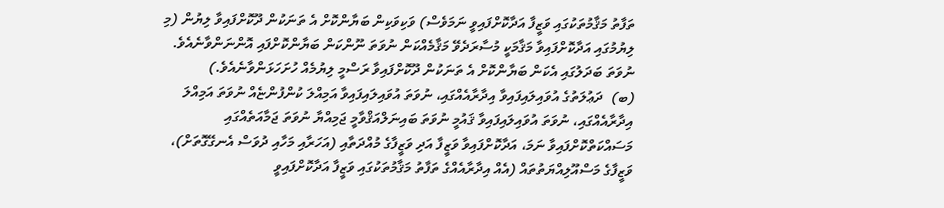ތަފާތު މަޤާމުތަކުގައި ވަޒީފާ އަދާކޮށްފައިވީ ނަމަވެސް) ވަކިވަކިން ބަޔާންކޮށް އެ ތަނަކުން ދޫކޮށްފައިވާ ލިޔުން (މި ލިޔުމުގައި އަދާކޮށްފައިވާ މަޤާމަކީ މުސާރަދެވޭ މަޤާމެއްކަން ނުވަތަ ނޫންކަން ބަޔާންކޮށްފައި އޮންނަންވާނެއެވެ. ނުވަތަ ބަދަލުގައި އެކަން ބަޔާންކޮށް އެ ތަނަކުން ދޫކޮށްފައިވާ ރަސްމީ ލިޔުމެއް ހުށަހަޅަންވާނެއެވެ.)
(ބ)  ދަޢުލަތުގެ އުވައިލައިފައިވާ އިދާރާއެއްގައި، ނުވަތަ އުވައިލައިފައިވާ އަމިއްލަ ކުންފުންޏެއް ނުވަތަ އަމިއްލަ އިދާރާއެއްގައި، ނުވަތަ އުވައިލައިފައިވާ ޤައުމީ ނުވަތަ ބައިނަލްއަޤްވާމީ ޖަމިއްޔާ ނުވަތަ ޖަމާއަތެއްގައި މަސައްކަތްކޮށްފައިވާ ނަމަ، އަދާކޮށްފައިވާ ވަޒީފާ އަދި ވަޒީފާގެ މުއްދަތާއި (އަހަރާއި މަހާއި ދުވަސް އެނގޭގޮތަށް)، ވަޒީފާގެ މަސްއޫލިއްޔަތުތައް (އެއް އިދާރާއެއްގެ ތަފާތު މަޤާމުތަކުގައި ވަޒީފާ އަދާކޮށްފައިވީ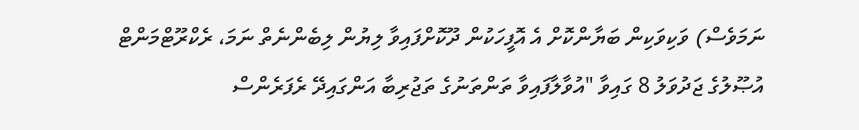ނަމަވެސް) ވަކިވަކިން ބަޔާންކޮށް އެ އޮފީހަކުން ދޫކޮށްފައިވާ ލިޔުން ލިބެންނެތް ނަމަ، ރެކްރޫޓްމަންޓް އުޞޫލުގެ ޖަދުވަލު 8 ގައިވާ "އުވާލާފައިވާ ތަންތަނުގެ ތަޖުރިބާ އަންގައިދޭ ރެފަރެންސް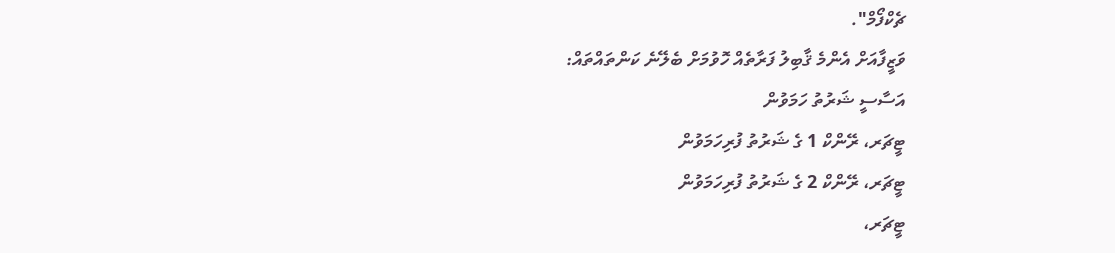ޗެކްފޯމް".
ވަޒީފާއަށް އެންމެ ޤާބިލު ފަރާތެއް ހޮވުމަށް ބެލޭނެ ކަންތައްތައް:
އަސާސީ ޝަރުތު ހަމަވުން
ޓީޗަރ، ރޭންކް 1 ގެ ޝަރުތު ފުރިހަމަވުން
ޓީޗަރ، ރޭންކް 2 ގެ ޝަރުތު ފުރިހަމަވުން
ޓީޗަރ،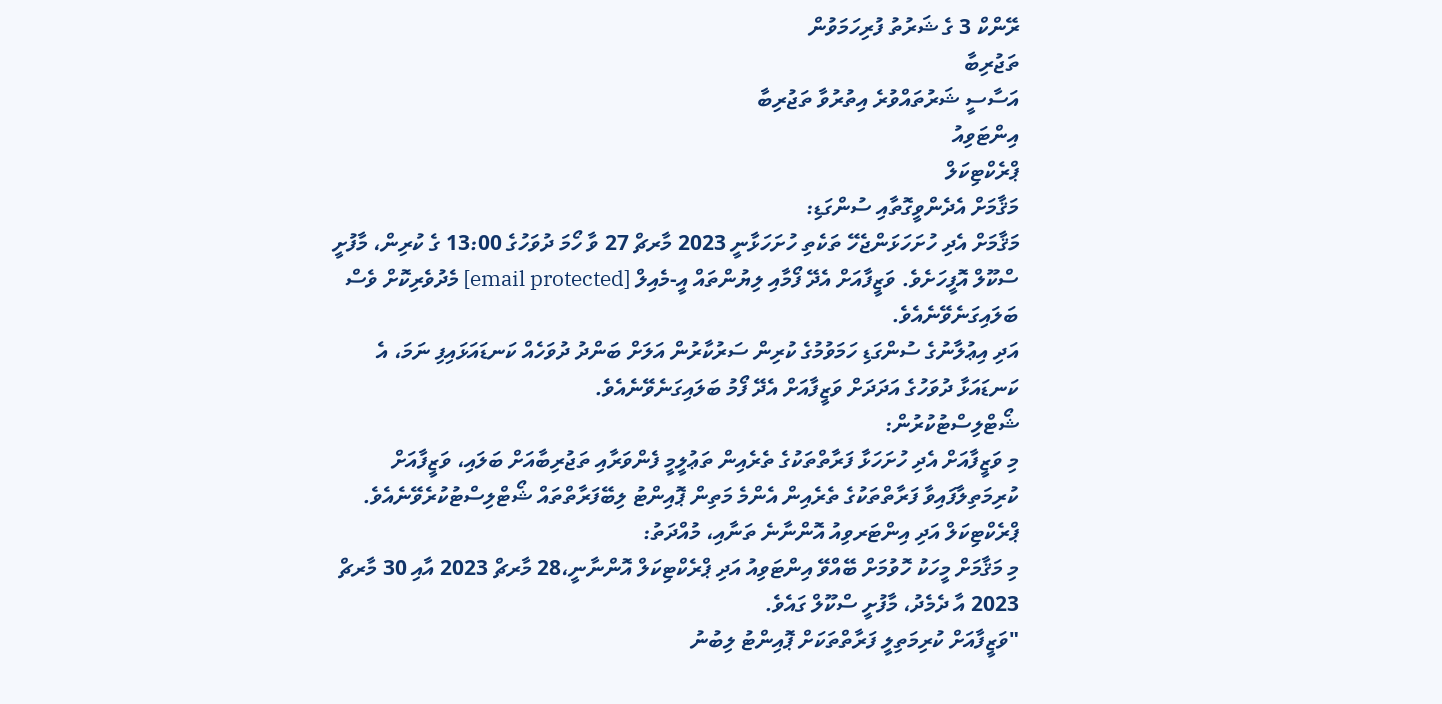ރޭންކް 3 ގެ ޝަރުތު ފުރިހަމަވުން
ތަޖުރިބާ
އަސާސީ ޝަރުތައްވުރެ އިތުރުވާ ތަޖުރިބާ
އިންޓަވިއު
ޕްރެކްޓިކަލް
މަޤާމަށް އެދެންވީގޮތާއި ސުންގަޑި:
މަޤާމަށް އެދި ހުށަހަޅަންޖެހޭ ތަކެތި ހުށަހަޅާނީ 2023 މާރޗް 27 ވާ ހޯމަ ދުވަހުގެ 13:00 ގެ ކުރިން، މާފުށީ ސްކޫލް އޮފީހަށެވެ. ވަޒީފާއަށް އެދޭ ފޯމާއި ލިޔުންތައް އީ-މެއިލް [email protected] މެދުވެރިކޮށް ވެސް ބަލައިގަނެވޭނެއެވެ.
އަދި އިޢުލާނުގެ ސުންގަޑި ހަމަވުމުގެ ކުރިން ސަރުކާރުން އަލަށް ބަންދު ދުވަހެއް ކަނޑައަޅައިފި ނަމަ، އެ ކަނޑައަޅާ ދުވަހުގެ އަދަދަށް ވަޒީފާއަށް އެދޭ ފޯމު ބަލައިގަނެވޭނެއެވެ.
ޝޯޓްލިސްޓުކުރުން:
މި ވަޒީފާއަށް އެދި ހުށަހަޅާ ފަރާތްތަކުގެ ތެރެއިން ތަޢުލީމީ ފެންވަރާއި ތަޖުރިބާއަށް ބަލައި، ވަޒީފާއަށް ކުރިމަތިލާފައިވާ ފަރާތްތަކުގެ ތެރެއިން އެންމެ މަތިން ޕޮއިންޓު ލިބޭފަރާތްތައް ޝޯޓްލިސްޓުކުރެވޭނެއެވެ.
ޕްރެކްޓިކަލް އަދި އިންޓަރވިއު އޮންނާނެ ތަނާއި، މުއްދަތު:
މި މަޤާމަށް މީހަކު ހޮވުމަށް ބޭއްވޭ އިންޓަވިއު އަދި ޕްރެކްޓިކަލް އޮންނާނީ،28 މާރޗް 2023 އާއި 30 މާރޗް 2023 އާ ދެމެދު، މާފުށީ ސްކޫލް ގައެވެ.
"ވަޒީފާއަށް ކުރިމަތިލީ ފަރާތްތަކަށް ޕޮއިންޓު ލިބުނު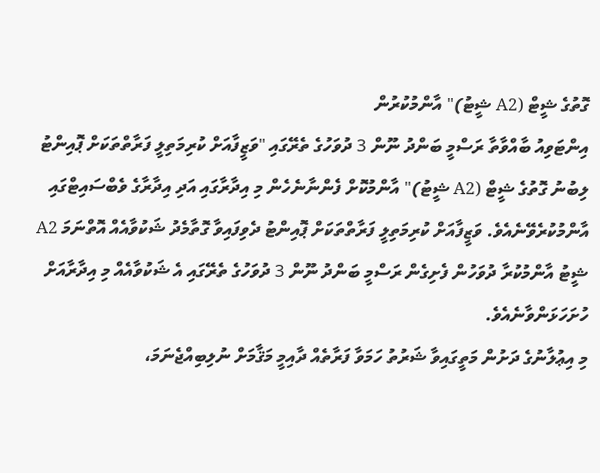ގޮތުގެ ޝީޓް (A2 ޝީޓު)" އާންމުކުރުން
އިންޓަވިއު ބާއްވާތާ ރަސްމީ ބަންދު ނޫން 3 ދުވަހުގެ ތެރޭގައި "ވަޒީފާއަށް ކުރިމަތިލީ ފަރާތްތަކަށް ޕޮއިންޓު ލިބުނު ގޮތުގެ ޝީޓް (A2 ޝީޓު)" އާންމުކޮށް ފެންނާނެހެން މި އިދާރާގައި އަދި އިދާރާގެ ވެބްސައިޓްގައި އާންމުކުރެވޭނެއެވެ. ވަޒީފާއަށް ކުރިމަތިލީ ފަރާތްތަކަށް ޕޮއިންޓު ދެވިފައިވާ ގޮތާމެދު ޝަކުވާއެއް އޮތްނަމަ A2 ޝީޓު އާންމުކުރާ ދުވަހުން ފެށިގެން ރަސްމީ ބަންދު ނޫން 3 ދުވަހުގެ ތެރޭގައި އެ ޝަކުވާއެއް މި އިދާރާއަށް ހުށަހަޅަންވާނެއެވެ.
މި އިޢުލާނުގެ ދަށުން މަތީގައިވާ ޝަރުތު ހަމަވާ ފަރާތެއް ދާއިމީ މަޤާމަށް ނުލިބިއްޖެނަމަ،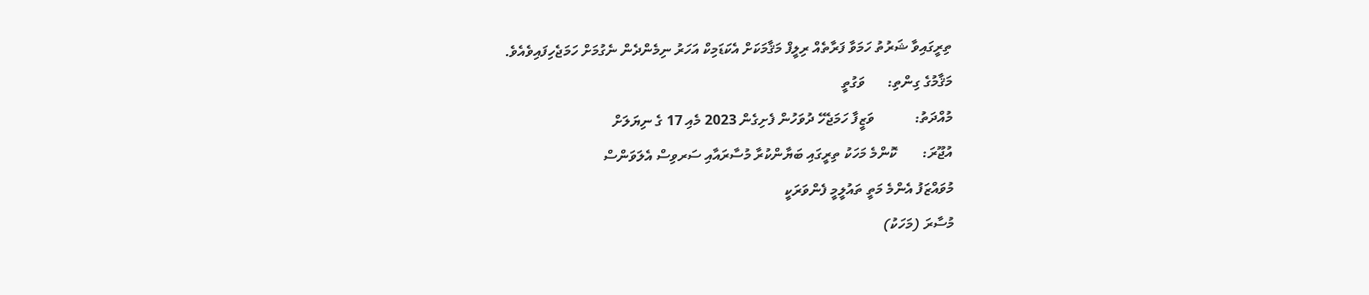ތިރީގައިވާ ޝަރުތު ހަމަވާ ފަރާތެއް ރިލީފް މަޤާމަކަށް އެކަޑަމިކް އަހަރު ނިމެންދެން ނެގުމަށް ހަމަޖެހިފައިވެއެވެ.
މަޤާމުގެ ގިންތި:      ވަގުތީ
މުއްދަތު:           ވަޒީފާ ހަމަޖެހޭ ދުވަހުން ފެށިގެން 2023 މެއި 17 ގެ ނިޔަލަށް
އުޖޫރަ:       ކޮންމެ މަހަކު ތިރީގައި ބަޔާންކުރާ މުސާރައާއި ސަރވިސް އެލަވަންސް
މުވައްޒަފު އެންމެ މަތީ ތައުލީމީ ފެންވަރަކީ
މުސާރަ (މަހަކު)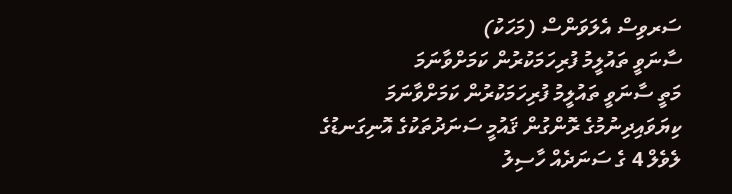ސަރވިސް އެލަވަންސް (މަހަކު)
ސާނަވީ ތައުލީމު ފުރިހަމަކުރުން ކަމަށްވާނަމަ
މަތީ ސާނަވީ ތައުލީމު ފުރިހަމަކުރުން ކަމަށްވާނަމަ
ކިޔަވައިދިނުމުގެ ރޮންގުން ޤައުމީ ސަނަދުތަކުގެ އޮނިގަނޑުގެ ލެވެލް 4 ގެ ސަނަދެއް ހާސިލު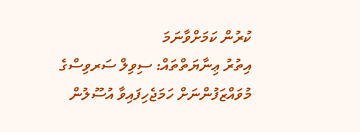ކުރުން ކަމަށްވާނަމަ
އިތުރު ޢިނާޔަތްތައް: ސިވިލް ސަރވިސްގެ މުވައްޒަފުންނަށް ހަމަޖެހިފައިވާ އުސޫލުން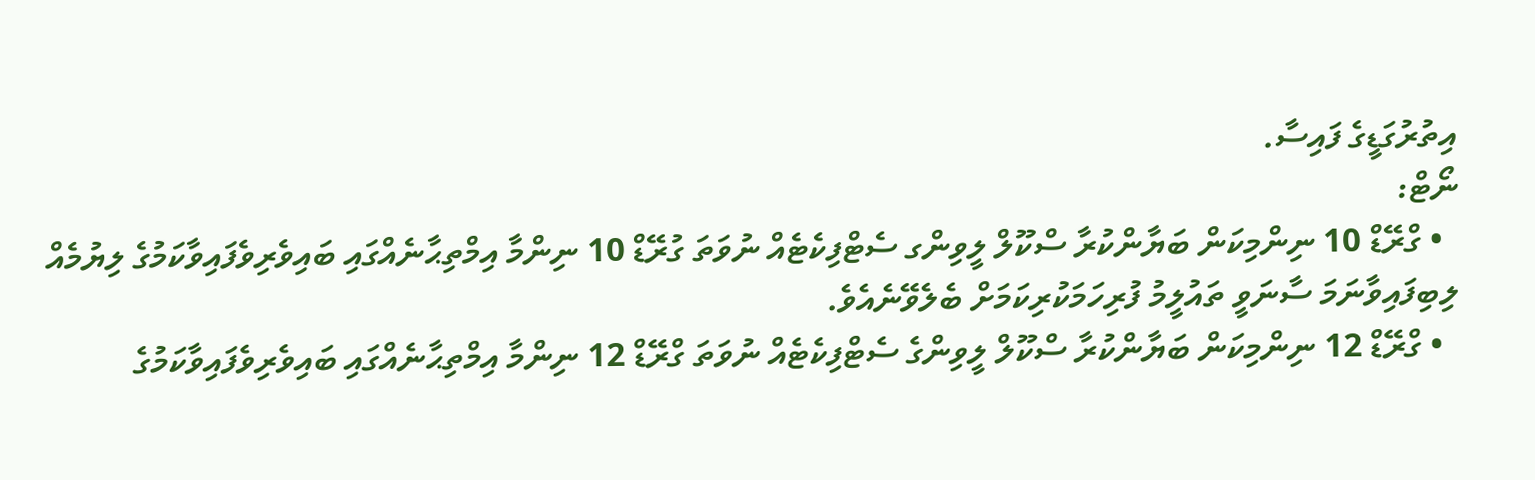އިތުރުގަޑީގެ ފައިސާ.
ނޯޓް:
  • ގްރޭޑް 10 ނިންމިކަން ބަޔާންކުރާ ސްކޫލް ލީވިންގ ސެޓްފިކެޓެއް ނުވަތަ ގުރޭޑް 10 ނިންމާ އިމްތިޙާނެއްގައި ބައިވެރިވެފައިވާކަމުގެ ލިޔުމެއް ލިބިފައިވާނަމަ ސާނަވީ ތައުލީމު ފުރިހަމަކުރިކަމަށް ބެލެވޭނެއެވެ.
  • ގްރޭޑް 12 ނިންމިކަން ބަޔާންކުރާ ސްކޫލް ލީވިންގެ ސެޓްފިކެޓެއް ނުވަތަ ގްރޭޑް 12 ނިންމާ އިމްތިޙާނެއްގައި ބައިވެރިވެފައިވާކަމުގެ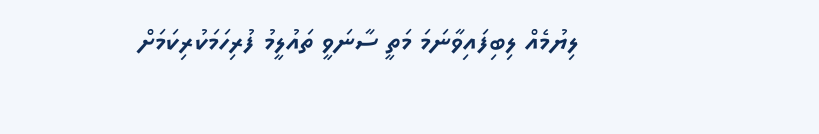ލިޔުމެއް ލިބިފައިވާނަމަ މަތީ ސާނަވީ ތައުލީމު ފުރިހަމަކުރިކަމަށް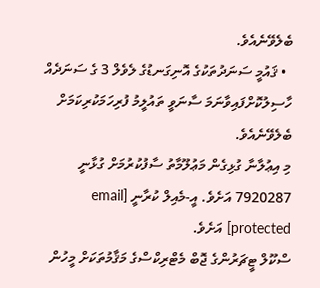ބެލެވޭނެއެވެ.
  • ޤައުމީ ސަނަދުތަކުގެ އޮނިގަނޑުގެ ލެވެލް 3 ގެ ސަނަދެއް ހާސިލުކޮށްފައިވާނަމަ ސާނަވީ ތައުލީމު ފުރިހަމަކުރިކަމަށް ބެލެވޭނެއެވެ.
މި އިޢުލާނާ ގުޅިގެން މަޢުލޫމާތު ސާފުކުރުމަށް ގުޅާނީ 7920287 އަށެވެ. އީ-މެއިލް ކުރާނީ [email protected] އަށެވެ.
ސްކޫލް ޓީޗަރުންގެ ޖޮބް މެޓްރިކްސްގެ މަޤާމުތަކަށް މީހުން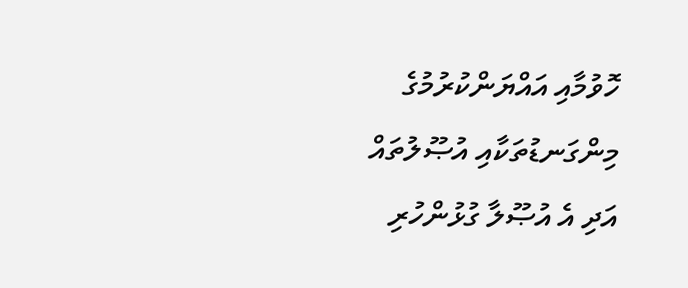ހޮވުމާއި އައްޔަންކުރުމުގެ މިންގަނޑުތަކާއި އުޞޫލުތައް އަދި އެ އުޞޫލާ ގުޅުންހުރި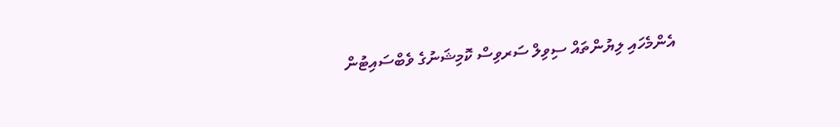އެންމެހައި ލިޔުންތައް ސިވިލް ސަރވިސް ކޮމިޝަނުގެ ވެބްސައިޓުން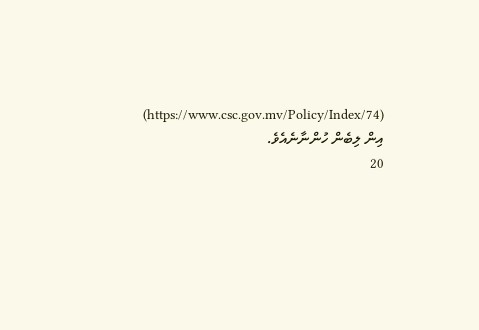(https://www.csc.gov.mv/Policy/Index/74) އިން ލިބެން ހުންނާނެއެވެ.
20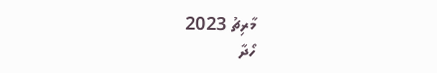މާރިޗު 2023
ހޯދާ